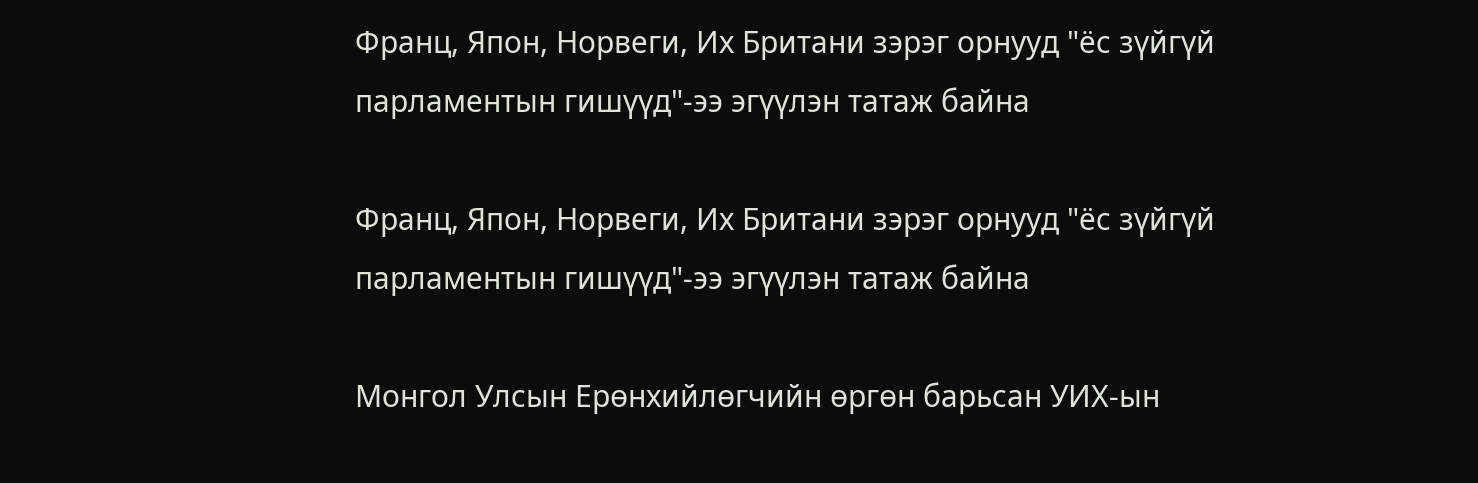Франц, Япон, Норвеги, Их Британи зэрэг орнууд "ёс зүйгүй парламентын гишүүд"-ээ эгүүлэн татаж байна

Франц, Япон, Норвеги, Их Британи зэрэг орнууд "ёс зүйгүй парламентын гишүүд"-ээ эгүүлэн татаж байна

Монгол Улсын Ерөнхийлөгчийн өргөн барьсан УИХ-ын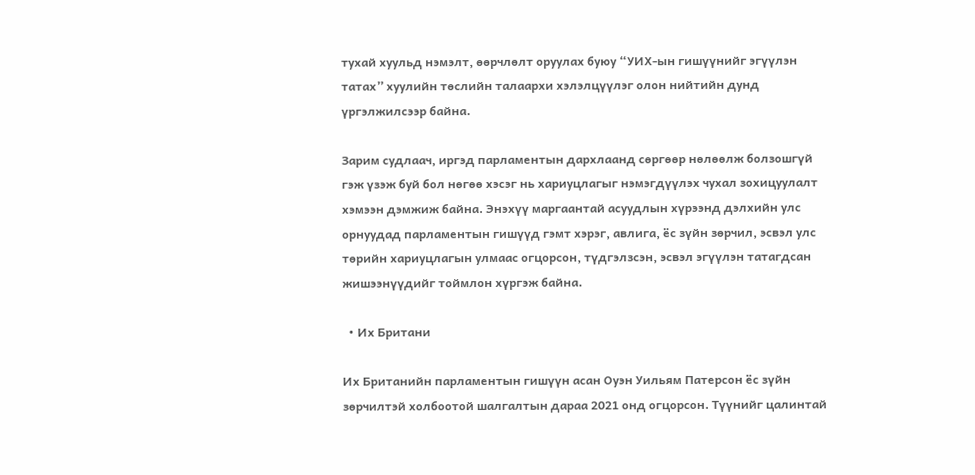тухай хуульд нэмэлт, өөрчлөлт оруулах буюу “УИХ-ын гишүүнийг эгүүлэн татах” хуулийн төслийн талаархи хэлэлцүүлэг олон нийтийн дунд үргэлжилсээр байна.

Зарим судлаач, иргэд парламентын дархлаанд сөргөөр нөлөөлж болзошгүй гэж үзэж буй бол нөгөө хэсэг нь хариуцлагыг нэмэгдүүлэх чухал зохицуулалт хэмээн дэмжиж байна. Энэхүү маргаантай асуудлын хүрээнд дэлхийн улс орнуудад парламентын гишүүд гэмт хэрэг, авлига, ёс зүйн зөрчил, эсвэл улс төрийн хариуцлагын улмаас огцорсон, түдгэлзсэн, эсвэл эгүүлэн татагдсан жишээнүүдийг тоймлон хүргэж байна.

  • Их Британи

Их Британийн парламентын гишүүн асан Оуэн Уильям Патерсон ёс зүйн зөрчилтэй холбоотой шалгалтын дараа 2021 онд огцорсон. Түүнийг цалинтай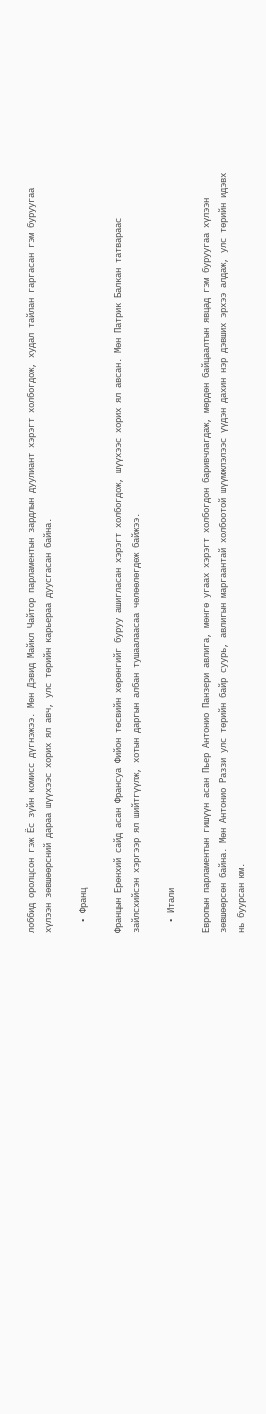лоббид оролцсон гэж Ёс зүйн комисс дүгнэжээ. Мөн Дэвид Майкл Чайтор парламентын зардлын дуулиант хэрэгт холбогдож, худал тайлан гаргасан гэм буруугаа хүлээн зөвшөөрсний дараа шүүхээс хорих ял авч, улс төрийн карьераа дуусгасан байна.

  • Франц

Францын Ерөнхий сайд асан Франсуа Фийон төсвийн хөрөнгийг буруу ашигласан хэрэгт холбогдож, шүүхээс хорих ял авсан. Мөн Патрик Балкан татвараас зайлсхийсэн хэргээр ял шийтгүүлж, хотын даргын албан тушаалаасаа чөлөөлөгдөж байжээ.

  • Итали

Европын парламентын гишүүн асан Пьер Антонио Панзери авлига, мөнгө угаах хэрэгт холбогдон баривчлагдаж, мөрдөн байцаалтын явцад гэм буруугаа хүлээн зөвшөөрсөн байна. Мөн Антонио Раззи улс төрийн байр суурь, авлигын маргаантай холбоотой шүүмжлэлээс үүдэн дахин нэр дэвших эрхээ алдаж, улс төрийн идэвх нь буурсан юм.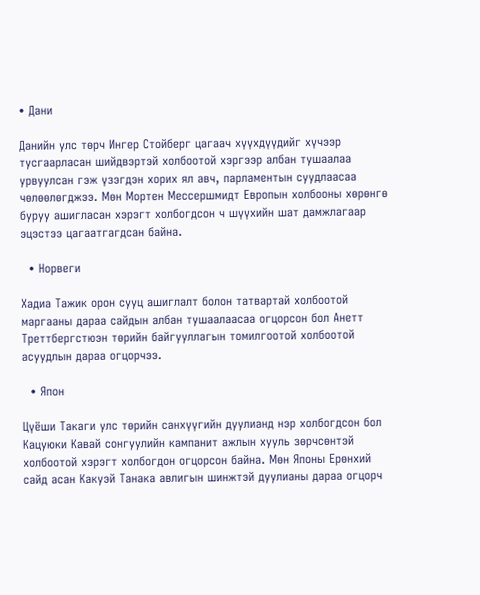• Дани

Данийн улс төрч Ингер Стойберг цагаач хүүхдүүдийг хүчээр тусгаарласан шийдвэртэй холбоотой хэргээр албан тушаалаа урвуулсан гэж үзэгдэн хорих ял авч, парламентын суудлаасаа чөлөөлөгджээ. Мөн Мортен Мессершмидт Европын холбооны хөрөнгө буруу ашигласан хэрэгт холбогдсон ч шүүхийн шат дамжлагаар эцэстээ цагаатгагдсан байна.

  • Норвеги

Хадиа Тажик орон сууц ашиглалт болон татвартай холбоотой маргааны дараа сайдын албан тушаалаасаа огцорсон бол Анетт Треттбергстюэн төрийн байгууллагын томилгоотой холбоотой асуудлын дараа огцорчээ.

  • Япон

Цүёши Такаги улс төрийн санхүүгийн дуулианд нэр холбогдсон бол Кацуюки Кавай сонгуулийн кампанит ажлын хууль зөрчсөнтэй холбоотой хэрэгт холбогдон огцорсон байна. Мөн Японы Ерөнхий сайд асан Какуэй Танака авлигын шинжтэй дуулианы дараа огцорч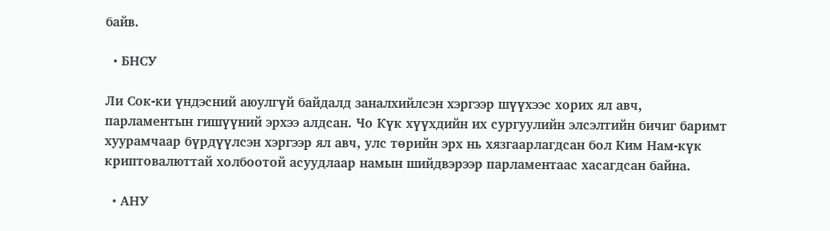байв.

  • БНСУ

Ли Сок-ки үндэсний аюулгүй байдалд заналхийлсэн хэргээр шүүхээс хорих ял авч, парламентын гишүүний эрхээ алдсан. Чо Күк хүүхдийн их сургуулийн элсэлтийн бичиг баримт хуурамчаар бүрдүүлсэн хэргээр ял авч, улс төрийн эрх нь хязгаарлагдсан бол Ким Нам-күк криптовалюттай холбоотой асуудлаар намын шийдвэрээр парламентаас хасагдсан байна.

  • АНУ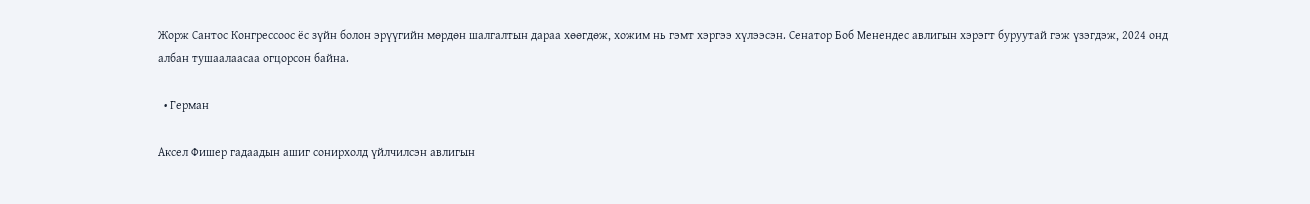Жорж Сантос Конгрессоос ёс зүйн болон эрүүгийн мөрдөн шалгалтын дараа хөөгдөж, хожим нь гэмт хэргээ хүлээсэн. Сенатор Боб Менендес авлигын хэрэгт буруутай гэж үзэгдэж, 2024 онд албан тушаалаасаа огцорсон байна.

  • Герман

Аксел Фишер гадаадын ашиг сонирхолд үйлчилсэн авлигын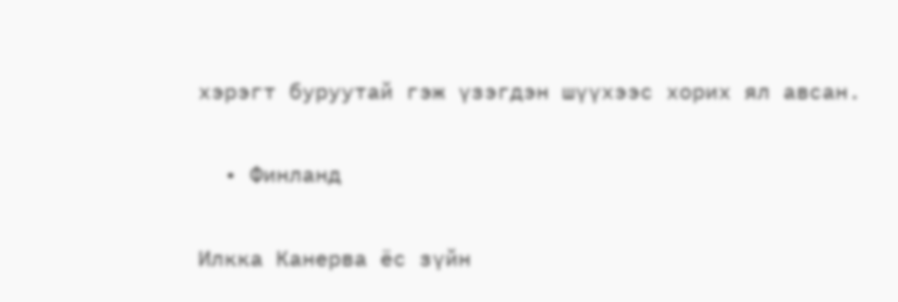хэрэгт буруутай гэж үзэгдэн шүүхээс хорих ял авсан.

  • Финланд

Илкка Канерва ёс зүйн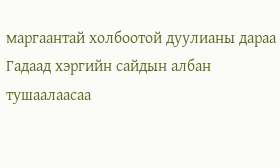маргаантай холбоотой дуулианы дараа Гадаад хэргийн сайдын албан тушаалаасаа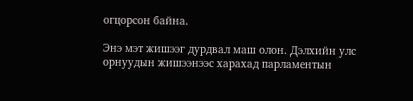огцорсон байна.

Энэ мэт жишээг дурдвал маш олон. Дэлхийн улс орнуудын жишээнээс харахад парламентын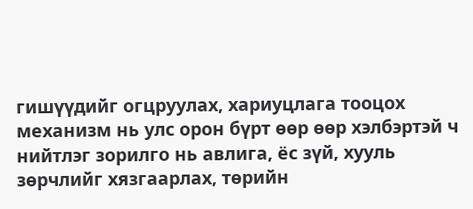гишүүдийг огцруулах, хариуцлага тооцох механизм нь улс орон бүрт өөр өөр хэлбэртэй ч нийтлэг зорилго нь авлига, ёс зүй, хууль зөрчлийг хязгаарлах, төрийн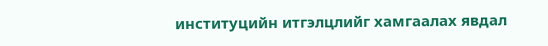институцийн итгэлцлийг хамгаалах явдал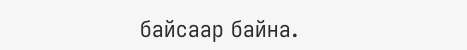байсаар байна.